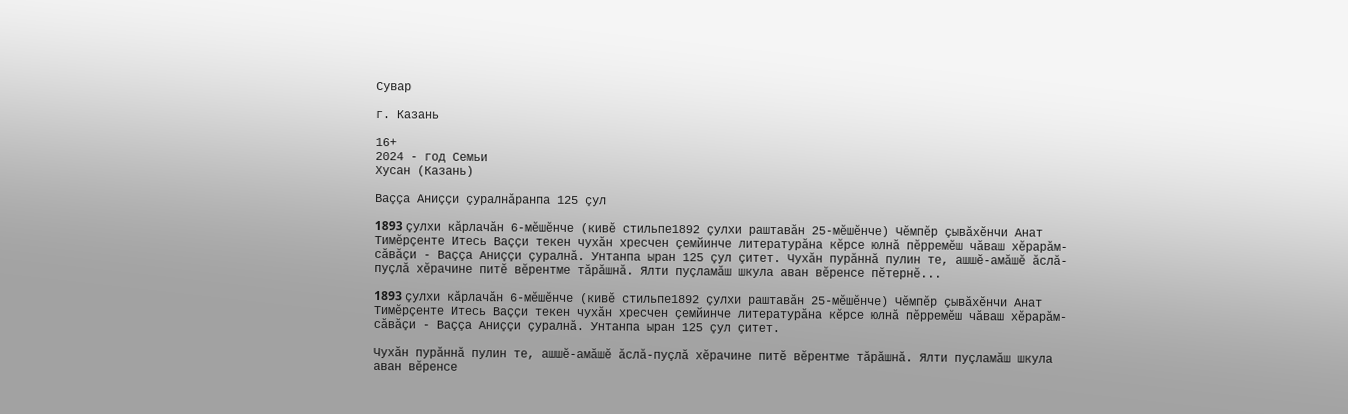Сувар

г. Казань

16+
2024 - год Семьи
Хусан (Казань)

Ваççа Аниççи çуралнăранпа 125 çул

1893 çулхи кăрлачăн 6-мӗшӗнче (кивӗ стильпе1892 çулхи раштавăн 25-мӗшӗнче) Чӗмпӗр çывăхӗнчи Анат Тимӗрçенте Итесь Ваççи текен чухăн хресчен çемйинче литературăна кӗрсе юлнă пӗрремӗш чăваш хӗрарăм-сăвăçи - Ваççа Аниççи çуралнă. Унтанпа ыран 125 çул çитет. Чухăн пурăннă пулин те, ашшӗ-амăшӗ ăслă-пуçлă хӗрачине питӗ вӗрентме тăрăшнă. Ялти пуçламăш шкула аван вӗренсе пӗтернӗ...

1893 çулхи кăрлачăн 6-мӗшӗнче (кивӗ стильпе1892 çулхи раштавăн 25-мӗшӗнче) Чӗмпӗр çывăхӗнчи Анат Тимӗрçенте Итесь Ваççи текен чухăн хресчен çемйинче литературăна кӗрсе юлнă пӗрремӗш чăваш хӗрарăм-сăвăçи - Ваççа Аниççи çуралнă. Унтанпа ыран 125 çул çитет.

Чухăн пурăннă пулин те, ашшӗ-амăшӗ ăслă-пуçлă хӗрачине питӗ вӗрентме тăрăшнă. Ялти пуçламăш шкула аван вӗренсе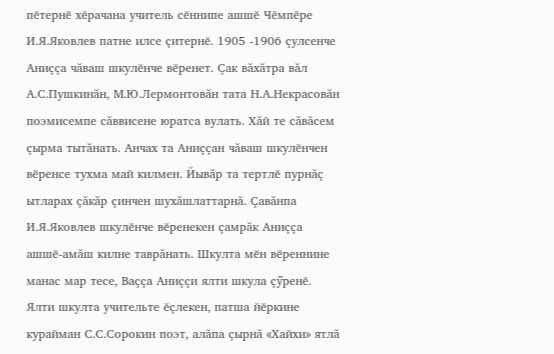пӗтернӗ хӗрачана учитель сӗннипе ашшӗ Чӗмпӗре И.Я.Яковлев патне илсе çитернӗ. 1905 -1906 çулсенче Аниççа чăваш шкулӗнче вӗренет. Çак вăхăтра вăл А.С.Пушкинăн, М.Ю.Лермонтовăн тата Н.А.Некрасовăн поэмисемпе сăввисене юратса вулать. Хăй те сăвăсем çырма тытăнать. Анчах та Аниççан чăваш шкулӗнчен вӗренсе тухма май килмен. Йывăр та тертлӗ пурнăç ытларах çăкăр çинчен шухăшлаттарнă. Çавăнпа И.Я.Яковлев шкулӗнче вӗренекен çамрăк Аниççа ашшӗ-амăш килне таврăнать. Шкулта мӗн вӗреннине манас мар тесе, Ваççа Аниççи ялти шкула çӳренӗ. Ялти шкулта учительте ӗçлекен, патша йӗркине курайман С.С.Сорокин поэт, алăпа çырнă «Хайхи» ятлă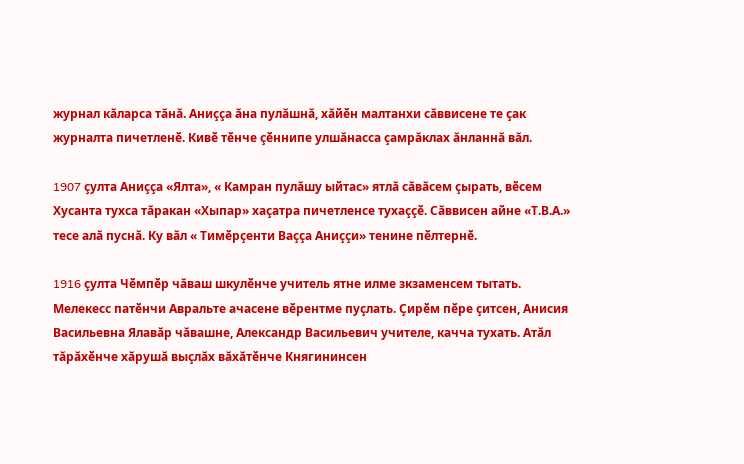журнал кăларса тăнă. Аниççа ăна пулăшнă, хăйӗн малтанхи сăввисене те çак журналта пичетленӗ. Кивӗ тӗнче çӗннипе улшăнасса çамрăклах ăнланнă вăл.

1907 çулта Аниççа «Ялта», « Камран пулăшу ыйтас» ятлă сăвăсем çырать, вӗсем Хусанта тухса тăракан «Хыпар» хаçатра пичетленсе тухаççӗ. Сăввисен айне «Т.В.А.» тесе алă пуснă. Ку вăл « Тимӗрçенти Ваççа Аниççи» тенине пӗлтернӗ.

1916 çулта Чӗмпӗр чăваш шкулӗнче учитель ятне илме зкзаменсем тытать. Мелекесс патӗнчи Авральте ачасене вӗрентме пуçлать. Çирӗм пӗре çитсен, Анисия Васильевна Ялавăр чăвашне, Александр Васильевич учителе, качча тухать. Атăл тăрăхӗнче хăрушă выçлăх вăхăтӗнче Княгининсен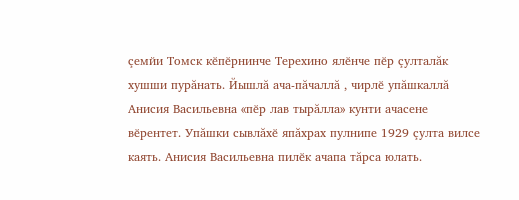çемйи Томск кӗпӗрнинче Терехино ялӗнче пӗр çулталăк хушши пурăнать. Йышлă ача-пăчаллă , чирлӗ упăшкаллă Анисия Васильевна «пӗр лав тырăлла» кунти ачасене вӗрентет. Упăшки сывлăхӗ япăхрах пулнипе 1929 çулта вилсе каять. Анисия Васильевна пилӗк ачапа тăрса юлать.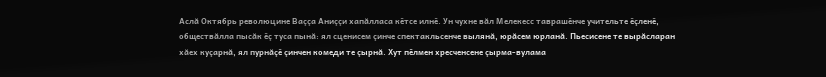Аслă Октябрь революцине Ваççа Аниççи хапăлласа кӗтсе илнӗ. Ун чухне вăл Мелекесс таврашӗнче учительте ӗçленӗ, обществăлла пысăк ӗç туса пынă: ял сценисем çинче спектакльсенче вылянă, юрăсем юрланă. Пьесисене те вырăсларан хăех куçарнă, ял пурнăçӗ çинчен комеди те çырнă. Хут пӗлмен хресченсене çырма-вулама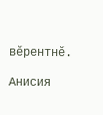вӗрентнӗ.

Анисия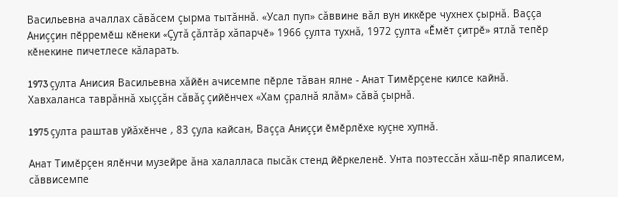Васильевна ачаллах сăвăсем çырма тытăннă. «Усал пуп» сăввине вăл вун иккӗре чухнех çырнă. Ваççа Аниççин пӗрремӗш кӗнеки «Çутă çăлтăр хăпарчӗ» 1966 çулта тухнă, 1972 çулта «Ӗмӗт çитрӗ» ятлă тепӗр кӗнекине пичетлесе кăларать.

1973 çулта Анисия Васильевна хăйӗн ачисемпе пӗрле тăван ялне - Анат Тимӗрçене килсе кайнă. Хавхаланса таврăннă хыççăн сăвăç çийӗнчех «Хам çралнă ялăм» сăвă çырнă.

1975 çулта раштав уйăхӗнче , 83 çула кайсан, Ваççа Аниççи ӗмӗрлӗхе куçне хупнă.

Анат Тимӗрçен ялӗнчи музейре ăна халалласа пысăк стенд йӗркеленӗ. Унта поэтессăн хăш-пӗр япалисем, сăввисемпе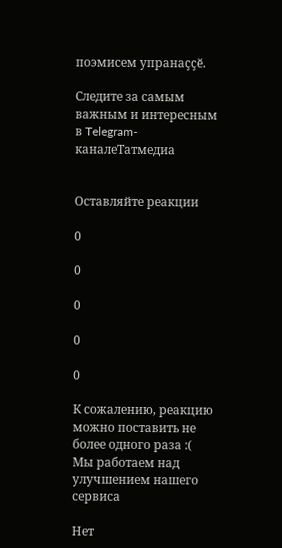поэмисем упранаççӗ.

Следите за самым важным и интересным в Telegram-каналеТатмедиа


Оставляйте реакции

0

0

0

0

0

К сожалению, реакцию можно поставить не более одного раза :(
Мы работаем над улучшением нашего сервиса

Нет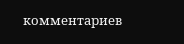комментариев